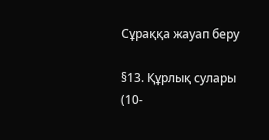Сұраққа жауап беру

§13. Құрлық сулары (10-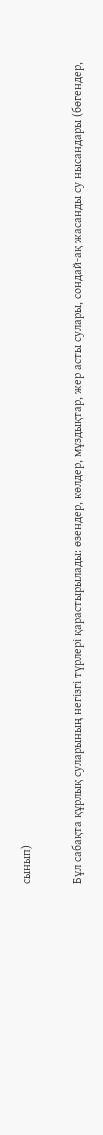сынып)

Бұл сабақта құрлық суларының негізгі түрлері қарастырылады: өзендер, көлдер, мұздықтар, жер асты сулары, сондай-ақ жасанды су нысандары (бөгендер,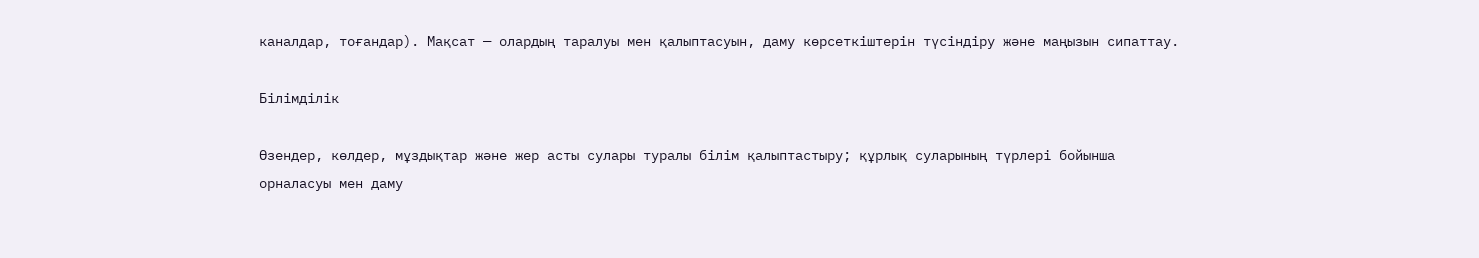каналдар, тоғандар). Мақсат — олардың таралуы мен қалыптасуын, даму көрсеткіштерін түсіндіру және маңызын сипаттау.

Білімділік

Өзендер, көлдер, мұздықтар және жер асты сулары туралы білім қалыптастыру; құрлық суларының түрлері бойынша орналасуы мен даму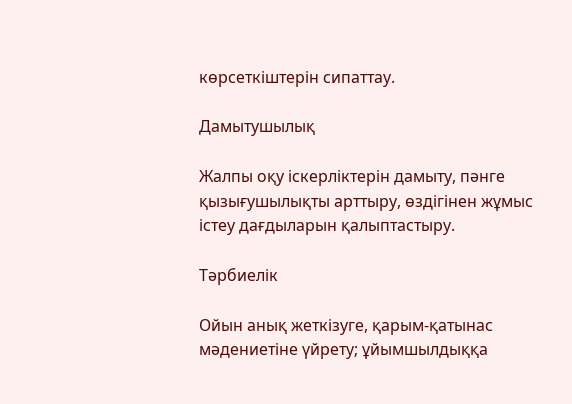көрсеткіштерін сипаттау.

Дамытушылық

Жалпы оқу іскерліктерін дамыту, пәнге қызығушылықты арттыру, өздігінен жұмыс істеу дағдыларын қалыптастыру.

Тәрбиелік

Ойын анық жеткізуге, қарым-қатынас мәдениетіне үйрету; ұйымшылдыққа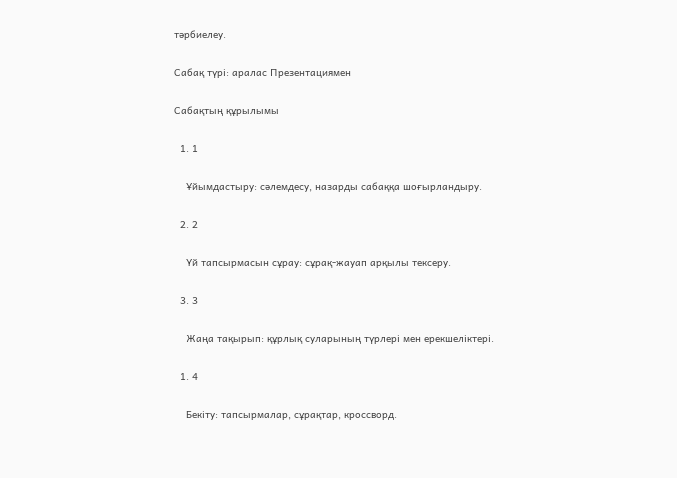тәрбиелеу.

Сабақ түрі: аралас Презентациямен

Сабақтың құрылымы

  1. 1

    Ұйымдастыру: сәлемдесу, назарды сабаққа шоғырландыру.

  2. 2

    Үй тапсырмасын сұрау: сұрақ-жауап арқылы тексеру.

  3. 3

    Жаңа тақырып: құрлық суларының түрлері мен ерекшеліктері.

  1. 4

    Бекіту: тапсырмалар, сұрақтар, кроссворд.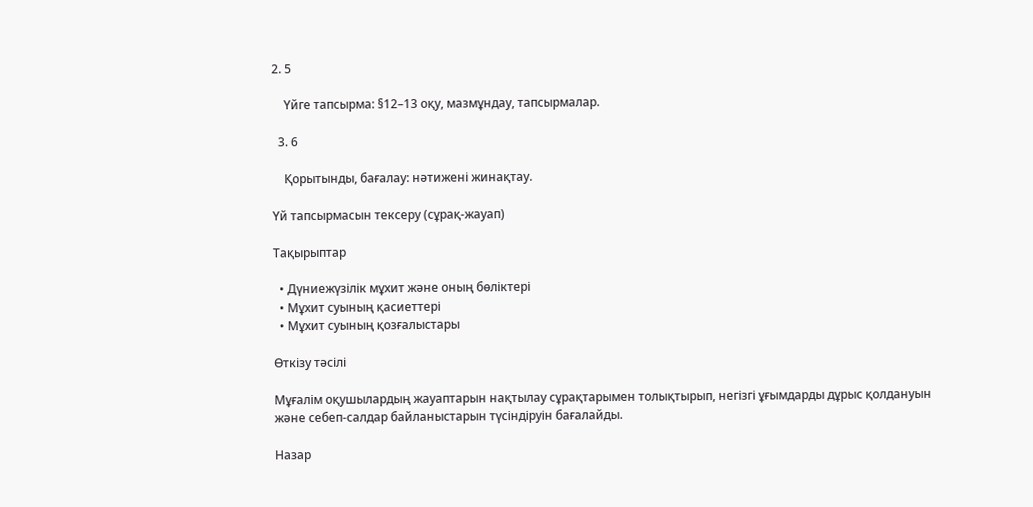2. 5

    Үйге тапсырма: §12–13 оқу, мазмұндау, тапсырмалар.

  3. 6

    Қорытынды, бағалау: нәтижені жинақтау.

Үй тапсырмасын тексеру (сұрақ-жауап)

Тақырыптар

  • Дүниежүзілік мұхит және оның бөліктері
  • Мұхит суының қасиеттері
  • Мұхит суының қозғалыстары

Өткізу тәсілі

Мұғалім оқушылардың жауаптарын нақтылау сұрақтарымен толықтырып, негізгі ұғымдарды дұрыс қолдануын және себеп-салдар байланыстарын түсіндіруін бағалайды.

Назар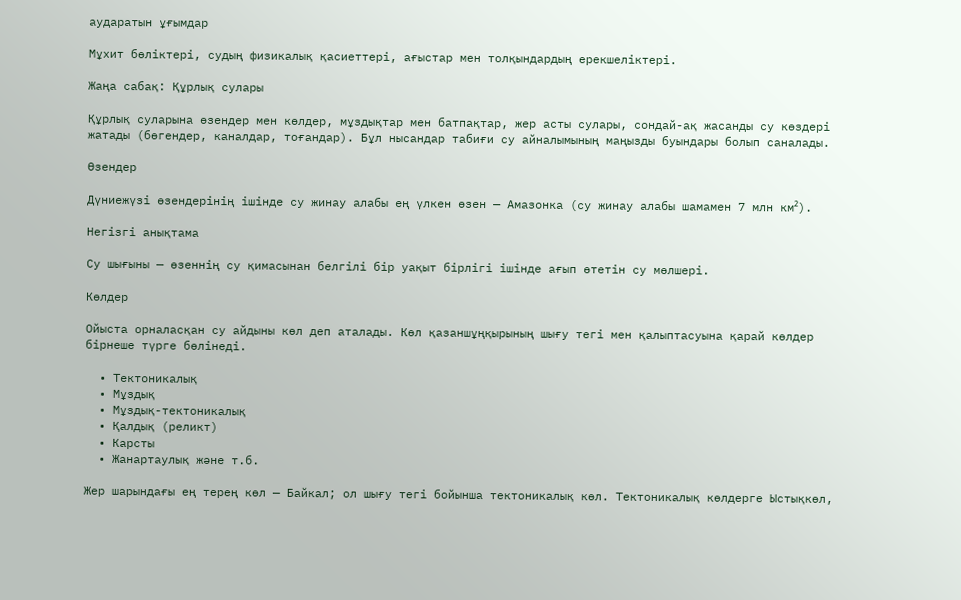аударатын ұғымдар

Мұхит бөліктері, судың физикалық қасиеттері, ағыстар мен толқындардың ерекшеліктері.

Жаңа сабақ: Құрлық сулары

Құрлық суларына өзендер мен көлдер, мұздықтар мен батпақтар, жер асты сулары, сондай-ақ жасанды су көздері жатады (бөгендер, каналдар, тоғандар). Бұл нысандар табиғи су айналымының маңызды буындары болып саналады.

Өзендер

Дүниежүзі өзендерінің ішінде су жинау алабы ең үлкен өзен — Амазонка (су жинау алабы шамамен 7 млн км²).

Негізгі анықтама

Су шығыны — өзеннің су қимасынан белгілі бір уақыт бірлігі ішінде ағып өтетін су мөлшері.

Көлдер

Ойыста орналасқан су айдыны көл деп аталады. Көл қазаншұңқырының шығу тегі мен қалыптасуына қарай көлдер бірнеше түрге бөлінеді.

  • Тектоникалық
  • Мұздық
  • Мұздық-тектоникалық
  • Қалдық (реликт)
  • Карсты
  • Жанартаулық және т.б.

Жер шарындағы ең терең көл — Байкал; ол шығу тегі бойынша тектоникалық көл. Тектоникалық көлдерге Ыстықкөл,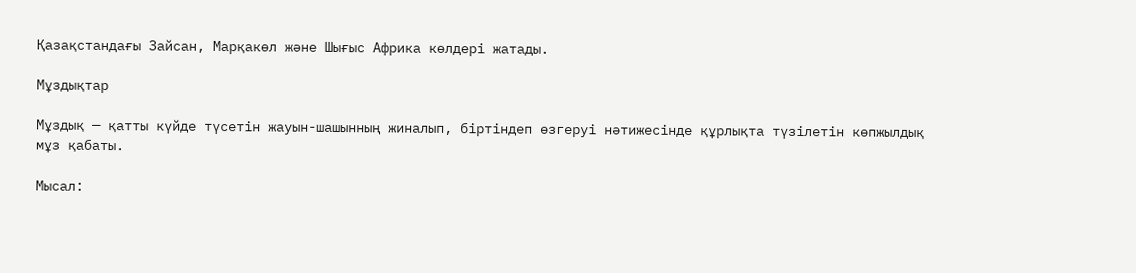Қазақстандағы Зайсан, Марқакөл және Шығыс Африка көлдері жатады.

Мұздықтар

Мұздық — қатты күйде түсетін жауын-шашынның жиналып, біртіндеп өзгеруі нәтижесінде құрлықта түзілетін көпжылдық мұз қабаты.

Мысал: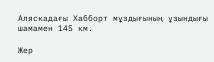Аляскадағы Хабборт мұздығының ұзындығы шамамен 145 км.

Жер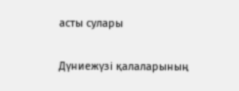асты сулары

Дүниежүзі қалаларының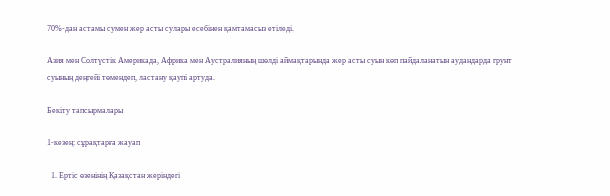70%-дан астамы сумен жер асты сулары есебінен қамтамасыз етіледі.

Азия мен Солтүстік Америкада, Африка мен Аустралияның шөлді аймақтарында жер асты суын көп пайдаланатын аудандарда грунт суының деңгейі төмендеп, ластану қаупі артуда.

Бекіту тапсырмалары

1-кезең: сұрақтарға жауап

  1. Ертіс өзенінің Қазақстан жеріндегі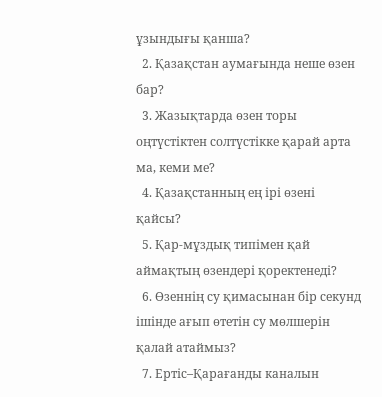ұзындығы қанша?
  2. Қазақстан аумағында неше өзен бар?
  3. Жазықтарда өзен торы оңтүстіктен солтүстікке қарай арта ма, кеми ме?
  4. Қазақстанның ең ірі өзені қайсы?
  5. Қар-мұздық типімен қай аймақтың өзендері қоректенеді?
  6. Өзеннің су қимасынан бір секунд ішінде ағып өтетін су мөлшерін қалай атаймыз?
  7. Ертіс–Қарағанды каналын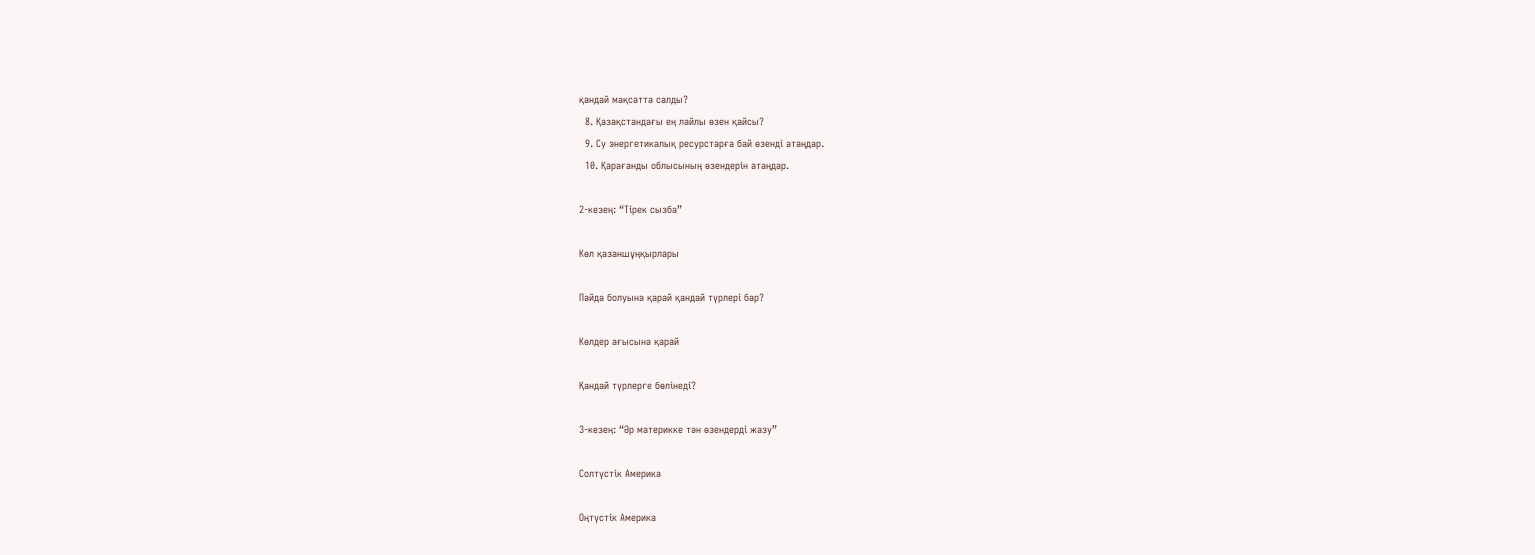қандай мақсатта салды?
  8. Қазақстандағы ең лайлы өзен қайсы?
  9. Су энергетикалық ресурстарға бай өзенді атаңдар.
  10. Қарағанды облысының өзендерін атаңдар.

2-кезең: “Тірек сызба”

Көл қазаншұңқырлары

Пайда болуына қарай қандай түрлері бар?

Көлдер ағысына қарай

Қандай түрлерге бөлінеді?

3-кезең: “Әр материкке тән өзендерді жазу”

Солтүстік Америка

Оңтүстік Америка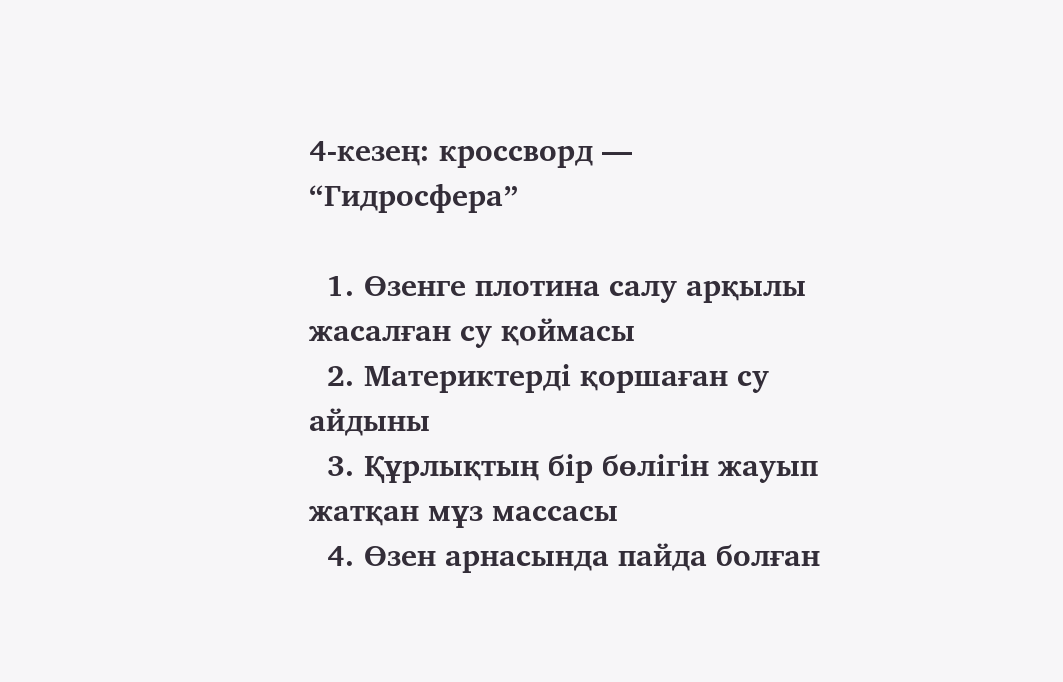4-кезең: кроссворд — “Гидросфера”

  1. Өзенге плотина салу арқылы жасалған су қоймасы
  2. Материктерді қоршаған су айдыны
  3. Құрлықтың бір бөлігін жауып жатқан мұз массасы
  4. Өзен арнасында пайда болған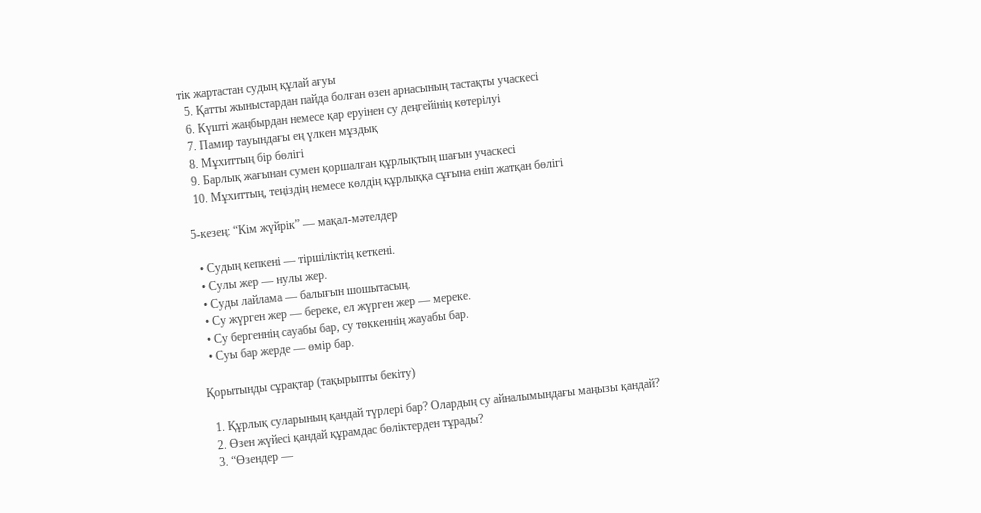тік жартастан судың құлай ағуы
  5. Қатты жыныстардан пайда болған өзен арнасының тастақты учаскесі
  6. Күшті жаңбырдан немесе қар еруінен су деңгейінің көтерілуі
  7. Памир тауындағы ең үлкен мұздық
  8. Мұхиттың бір бөлігі
  9. Барлық жағынан сумен қоршалған құрлықтың шағын учаскесі
  10. Мұхиттың, теңіздің немесе көлдің құрлыққа сұғына еніп жатқан бөлігі

5-кезең: “Кім жүйрік” — мақал-мәтелдер

  • Судың кепкені — тіршіліктің кеткені.
  • Сулы жер — нулы жер.
  • Суды лайлама — балығын шошытасың.
  • Су жүрген жер — береке, ел жүрген жер — мереке.
  • Су бергеннің сауабы бар, су төккеннің жауабы бар.
  • Суы бар жерде — өмір бар.

Қорытынды сұрақтар (тақырыпты бекіту)

  1. Құрлық суларының қандай түрлері бар? Олардың су айналымындағы маңызы қандай?
  2. Өзен жүйесі қандай құрамдас бөліктерден тұрады?
  3. “Өзендер —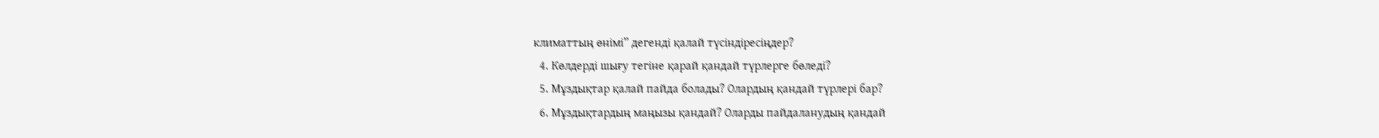климаттың өнімі” дегенді қалай түсіндіресіңдер?
  4. Көлдерді шығу тегіне қарай қандай түрлерге бөледі?
  5. Мұздықтар қалай пайда болады? Олардың қандай түрлері бар?
  6. Мұздықтардың маңызы қандай? Оларды пайдаланудың қандай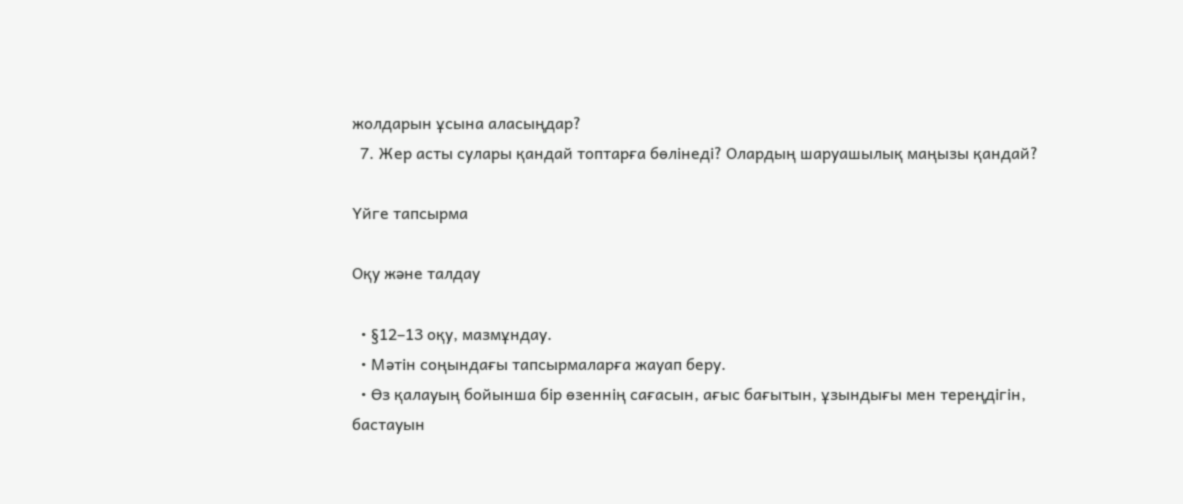жолдарын ұсына аласыңдар?
  7. Жер асты сулары қандай топтарға бөлінеді? Олардың шаруашылық маңызы қандай?

Үйге тапсырма

Оқу және талдау

  • §12–13 оқу, мазмұндау.
  • Мәтін соңындағы тапсырмаларға жауап беру.
  • Өз қалауың бойынша бір өзеннің сағасын, ағыс бағытын, ұзындығы мен тереңдігін, бастауын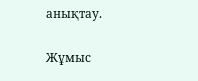анықтау.

Жұмыс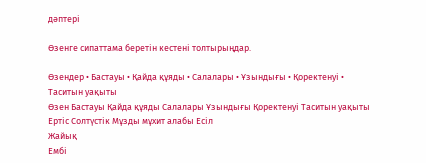дәптері

Өзенге сипаттама беретін кестені толтырыңдар.

Өзендер • Бастауы • Қайда құяды • Салалары • Ұзындығы • Қоректенуі • Таситын уақыты
Өзен Бастауы Қайда құяды Салалары Ұзындығы Қоректенуі Таситын уақыты
Ертіс Солтүстік Мұзды мұхит алабы Есіл
Жайық
Ембі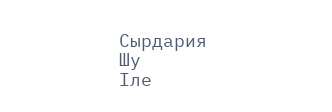Сырдария
Шу
Іле